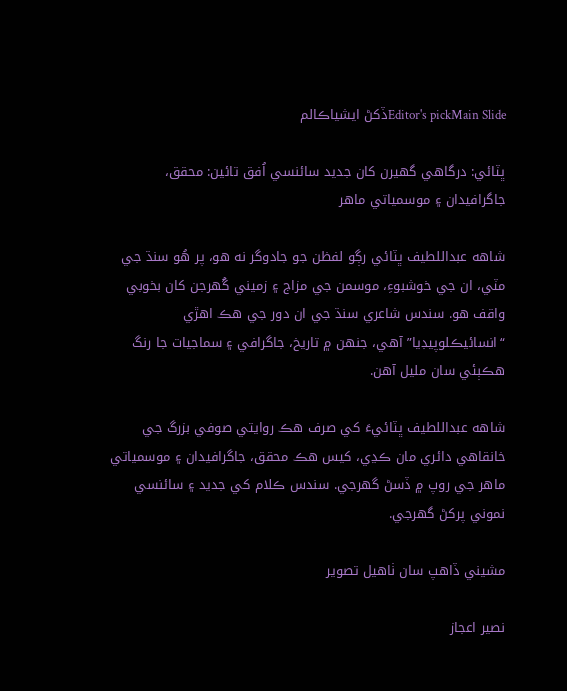Editor's pickMain Slideڏکڻ ايشياڪالم

ڀٽائي: درگاھي گھيرن کان جديد سائنسي اُفق تائين: محقق، جاگرافيدان ۽ موسمياتي ماهر

شاهه عبداللطيف ڀٽائي رڳو لفظن جو جادوگر نه هو، پر هُو سنڌ جي مٽي، ان جي خوشبوءِ، موسمن جي مزاج ۽ زميني گُهرجن کان بخوبي واقف هو. سندس شاعري سنڌ جي ان دور جي هڪ اهڙي “انسائيڪلوپيڊيا” آهي، جنهن ۾ تاريخ، جاگرافي ۽ سماجيات جا رنگ هڪٻئي سان مليل آهن.

شاهه عبداللطيف ڀٽائيءَ کي صرف هڪ روايتي صوفي بزرگ جي خانقاهي دائري مان ڪڍي، کيس هڪ محقق، جاگرافيدان ۽ موسمياتي ماهر جي روپ ۾ ڏسڻ گھرجي. سندس ڪلام کي جديد ۽ سائنسي نموني پرکڻ گھرجي.

مشيني ڏاھپ سان ٺاھيل تصوير

نصير اعجاز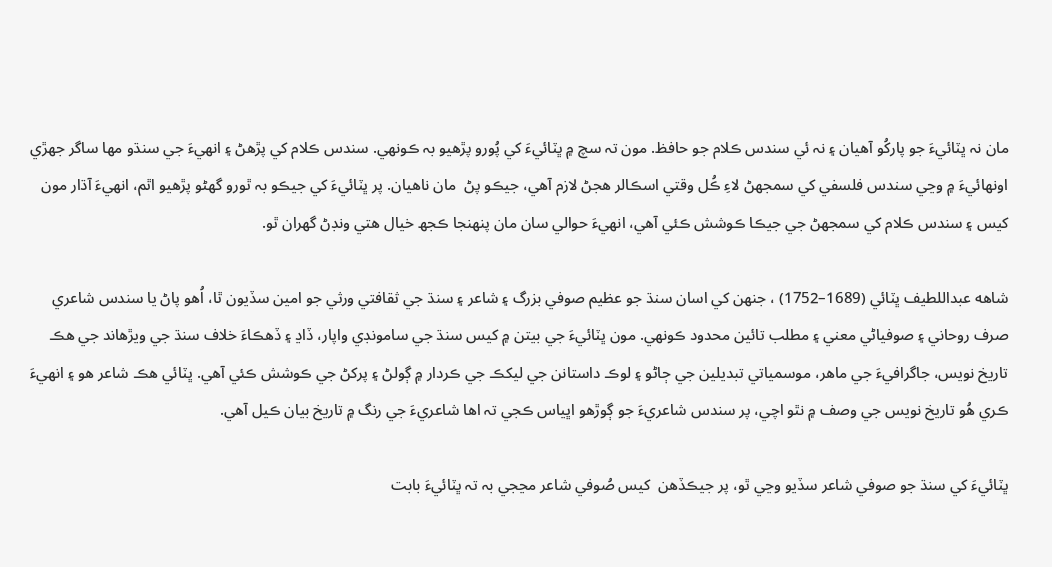مان نہ ڀٽائيءَ جو پارکُو آھيان ۽ نہ ئي سندس ڪلام جو حافظ. مون تہ سچ ۾ ڀٽائيءَ کي پُورو پڙھيو بہ ڪونھي. سندس ڪلام کي پڙھڻ ۽ انھيءَ جي سنڌو مھا ساگر جھڙي اونھائيءَ ۾ وڃي سندس فلسفي کي سمجھڻ لاءِ ڪُل وقتي اسڪالر ھجڻ لازم آھي، جيڪو پڻ  مان ناھيان. پر ڀٽائيءَ کي جيڪو بہ ٿورو گھڻو پڙھيو اٿم، انھيءَ آڌار مون کيس ۽ سندس ڪلام کي سمجھڻ جي جيڪا ڪوشش ڪئي آھي، انھيءَ حوالي سان مان پنھنجا ڪجھ خيال ھتي ونڊڻ گھران ٿو.

شاهه عبداللطيف ڀٽائي (1689–1752) ، جنھن کي اسان سنڌ جو عظيم صوفي بزرگ ۽ شاعر ۽ سنڌ جي ثقافتي ورثي جو امين سڏيون ٿا، اُھو پاڻ يا سندس شاعري صرف روحاني ۽ صوفياڻي معني ۽ مطلب تائين محدود ڪونھي. مون ڀٽائيءَ جي بيتن ۾ کيس سنڌ جي سامونڊي واپار، ڏاڍ ۽ ڏھڪاءَ خلاف سنڌ جي ويڙھاند جي ھڪ  تاريخ نويس، جاگرافيءَ جي ماھر، موسمياتي تبديلين جي ڄاڻو ۽ لوڪ داستانن جي ليکڪ جي ڪردار ۾ ڳولڻ ۽ پرکڻ جي ڪوشش ڪئي آھي. ڀٽائي ھڪ شاعر ھو ۽ انھيءَ ڪري ھُو تاريخ نويس جي وصف ۾ نٿو اچي، پر سندس شاعريءَ جو ڳوڙھو اڀياس ڪجي تہ اھا شاعريءَ جي رنگ ۾ تاريخ بيان ڪيل آھي.

ڀٽائيءَ کي سنڌ جو صوفي شاعر سڏيو وڃي ٿو، پر جيڪڏھن  کيس صُوفي شاعر مڃجي بہ تہ ڀٽائيءَ بابت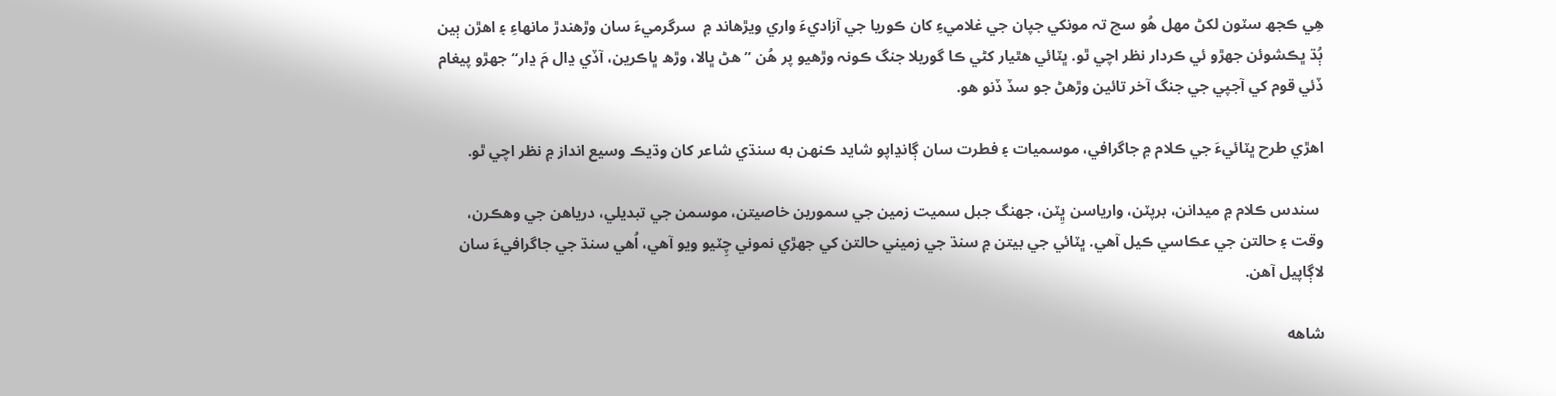ھِي ڪجھ سٽون لکڻ مھل ھُو سچ تہ مونکي جپان جي غلاميءِ کان ڪوريا جي آزاديءَ واري ويڙھاند ۾  سرگرميءَ سان وڙھندڙ مانھاءِ ۽ اھڙن ٻين ٻُڌ ڀڪشوئن جھڙو ئي ڪردار نظر اچي ٿو. ڀٽائي ھٿيار کڻي ڪا گوريلا جنگ ڪونہ وڙھيو پر ھُن ”ھڻ ڀالا، وڙھ ڀاڪرين، آڏي ڍال مَ ڍار“ جھڙو پيغام ڏئي قوم کي آجپي جي جنگ آخر تائين وڙھڻ جو سڏ ڏنو ھو.

اھڙي طرح ڀٽائيءَ جي ڪلام ۾ جاگرافي، موسميات ۽ فطرت سان ڳانڍاپو شايد ڪنهن به سنڌي شاعر کان وڌيڪ وسيع انداز ۾ نظر اچي ٿو.

 سندس ڪلام ۾ ميدانن، برپٽن، وارياسن ڀِٽن، جھنگ جبل سميت زمين جي سمورين خاصيتن، موسمن جي تبديلي، درياھن جي وھڪرن، وقت ۽ حالتن جي عڪاسي ڪيل آھي. ڀٽائي جي بيتن ۾ سنڌ جي زميني حالتن کي جھڙي نموني چِٽيو ويو آھي، اُھي سنڌ جي جاگرافيءَ سان لاڳاپيل آهن.

شاهه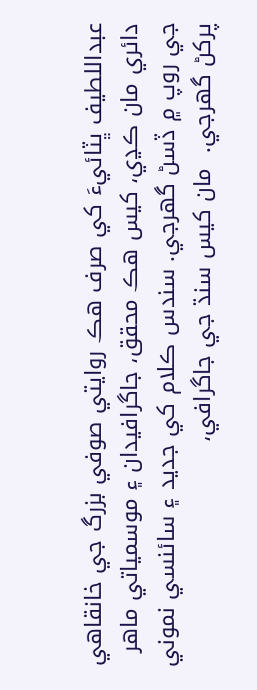عبداللطيف ڀٽائيءَ کي صرف هڪ روايتي صوفي بزرگ جي خانقاهي دائري مان ڪڍي، کيس هڪ محقق، جاگرافيدان ۽ موسمياتي ماهر جي روپ ۾ ڏسڻ گھرجي. سندس ڪلام کي جديد ۽ سائنسي نموني پرکڻ گھرجي.  مان کيس سنڌ جي جاگرافي،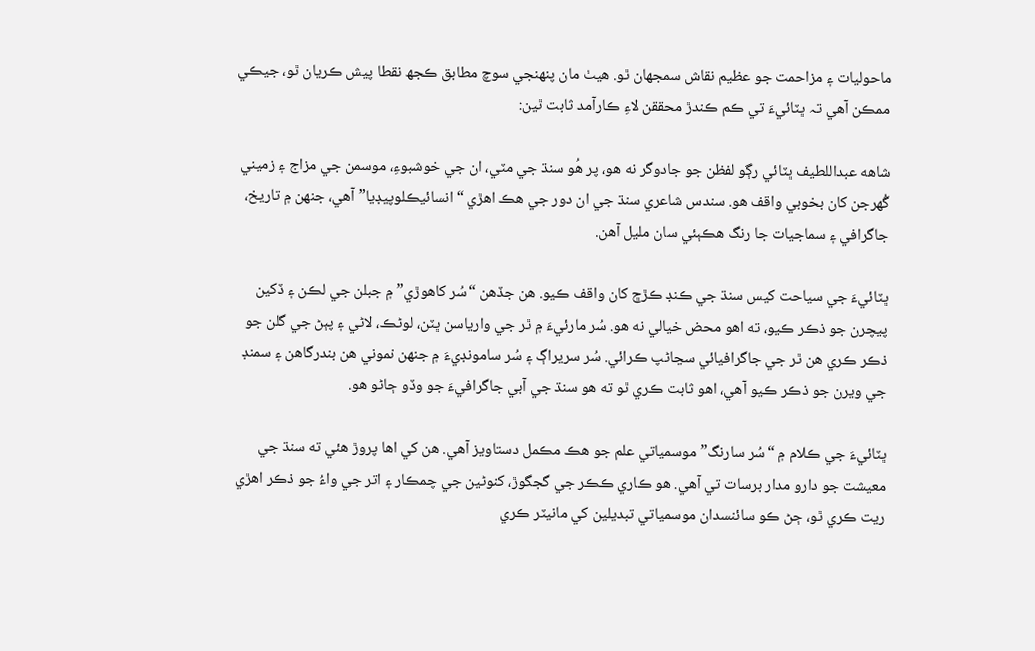ماحوليات ۽ مزاحمت جو عظيم نقاش سمجھان ٿو. ھيٺ مان پنھنجي سوچ مطابق ڪجھ نقطا پيش ڪريان ٿو، جيڪي ممڪن آھي تہ ڀٽائيءَ تي ڪم ڪندڙ محققن لاءِ ڪارآمد ثابت ٿين:

شاهه عبداللطيف ڀٽائي رڳو لفظن جو جادوگر نه هو، پر هُو سنڌ جي مٽي، ان جي خوشبوءِ، موسمن جي مزاج ۽ زميني گُهرجن کان بخوبي واقف هو. سندس شاعري سنڌ جي ان دور جي هڪ اهڙي “انسائيڪلوپيڊيا” آهي، جنهن ۾ تاريخ، جاگرافي ۽ سماجيات جا رنگ هڪٻئي سان مليل آهن.

ڀٽائيءَ جي سياحت کيس سنڌ جي ڪنڊ ڪڙڇ کان واقف ڪيو. هن جڏهن “سُر کاهوڙي” ۾ جبلن جي لڪن ۽ ڏکين پيچرن جو ذڪر ڪيو، ته اهو محض خيالي نه هو. سُر مارئيءَ ۾ ٿر جي وارياسن ڀٽن، لوڻڪ، لاڻي ۽ پٻڻ جي گلن جو ذڪر ڪري هن ٿر جي جاگرافيائي سڃاڻپ ڪرائي. سُر سريراڳ ۽ سُر سامونڊيءَ ۾ جنهن نموني هن بندرگاهن ۽ سمنڊ جي ويرن جو ذڪر ڪيو آهي، اهو ثابت ڪري ٿو ته هو سنڌ جي آبي جاگرافيءَ جو وڏو ڄاڻو هو.

ڀٽائيءَ جي ڪلام ۾ “سُر سارنگ” موسمياتي علم جو هڪ مڪمل دستاويز آهي. هن کي اها پروڙ هئي ته سنڌ جي معيشت جو دارو مدار برسات تي آهي. هو ڪاري ڪڪر جي گجگوڙ، کنوڻين جي چمڪار ۽ اتر جي واءُ جو ذڪر اهڙي ريت ڪري ٿو، ڄڻ ڪو سائنسدان موسمياتي تبديلين کي مانيٽر ڪري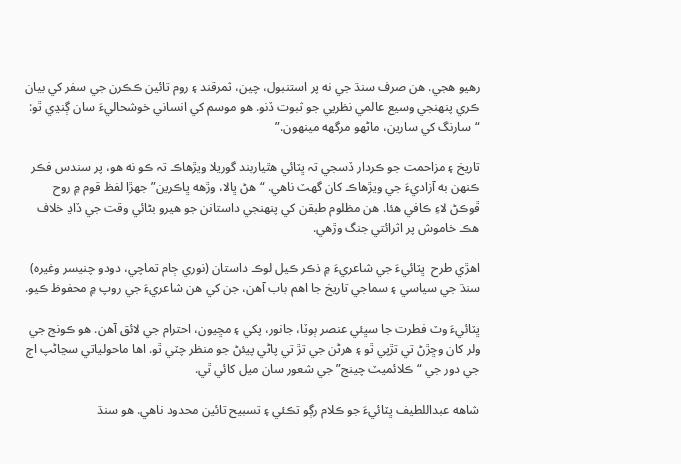رهيو هجي. هن صرف سنڌ جي نه پر استنبول، چين، ثمرقند ۽ روم تائين ڪڪرن جي سفر کي بيان ڪري پنهنجي وسيع عالمي نظريي جو ثبوت ڏنو. هو موسم کي انساني خوشحاليءَ سان ڳنڍي ٿو: “سارنگ کي سارين، ماڻهو مرگهه مينهون.”

تاريخ ۽ مزاحمت جو ڪردار ڏسجي تہ ڀٽائي هٿياربند گوريلا ويڙھاڪ تہ ڪو نه هو، پر سندس فڪر ڪنهن به آزاديءَ جي ويڙهاڪ کان گهٽ ناهي. “هڻ ڀالا، وڙهه ڀاڪرين” جهڙا لفظ قوم ۾ روح ڦوڪڻ لاءِ ڪافي هئا. هن مظلوم طبقن کي پنهنجي داستانن جو هيرو بڻائي وقت جي ڏاڍ خلاف هڪ خاموش پر اثرائتي جنگ وڙهي.

اھڙي طرح  ڀٽائيءَ جي شاعريءَ ۾ ذڪر ڪيل لوڪ داستان (نوري ڄام تماچي، دودو چنيسر وغيره) سنڌ جي سياسي ۽ سماجي تاريخ جا اهم باب آهن، جن کي هن شاعريءَ جي روپ ۾ محفوظ ڪيو.

ڀٽائيءَ وٽ فطرت جا سڀئي عنصر ٻوٽا، جانور، پکي ۽ مڇيون، احترام جي لائق آهن. هو ڪونج جي ولر کان وڇڙڻ تي تڙپي ٿو ۽ هرڻن جي تڙ تي پاڻي پيئڻ جو منظر چٽي ٿو. اها ماحولياتي سڃاڻپ اڄ جي دور جي “ڪلائميٽ چينج” جي شعور سان ميل کائي ٿي.

شاهه عبداللطيف ڀٽائيءَ جو ڪلام رڳو تڪئي ۽ تسبيح تائين محدود ناهي. هو سنڌ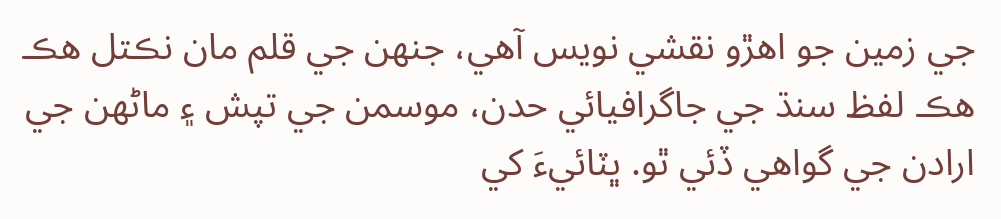جي زمين جو اهڙو نقشي نويس آهي، جنهن جي قلم مان نڪتل هڪ هڪ لفظ سنڌ جي جاگرافيائي حدن، موسمن جي تپش ۽ ماڻهن جي ارادن جي گواهي ڏئي ٿو. ڀٽائيءَ کي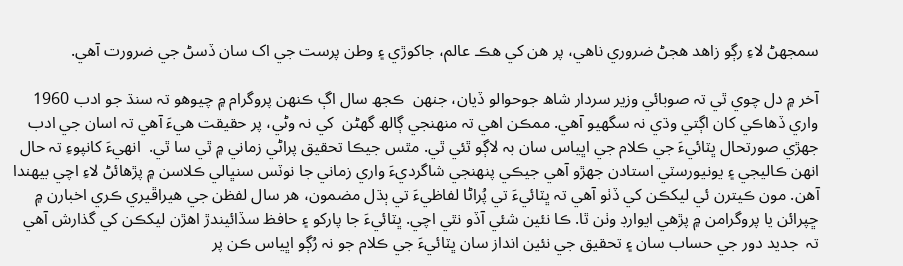سمجهڻ لاءِ رڳو زاهد هجڻ ضروري ناهي، پر هن کي هڪ عالم، جاکوڙي ۽ وطن پرست جي اک سان ڏسڻ جي ضرورت آهي.

آخر ۾ دل چوي ٿي تہ صوبائي وزير سردار شاھ جوحوالو ڏيان، جنھن  ڪجھ سال اڳ ڪنھن پروگرام ۾ چيوھو تہ سنڌ جو ادب 1960 واري ڏھاڪي کان اڳتي وڌي نہ سگھيو آھي. ممڪن اھي تہ منھنجي ڳالھ گھڻن  کي نہ وڻي، پر حقيقت ھيءَ آھي تہ اسان جي ادب جھڙي صورتحال ڀٽائيءَ جي ڪلام جي اڀياس سان بہ لاڳو ٿئي ٿي. مٿس جيڪا تحقيق پراڻي زماني ۾ ٿي سا ٿي.  انھيءَ کانپوءِ تہ حال انھن ڪاليجي ۽ يونيورسٽي استادن جھڙو آھي جيڪي پنھنجي شاگرديءَ واري زماني جا نوٽس سنڀالي ڪلاسن ۾ پڙھائڻ لاءِ اچي بيھندا آھن. مون ڪيترن ئي ليکڪن کي ڏٺو آھي تہ ڀٽائيءَ تي پُراڻا لفاظيءَ تي ٻڌل مضمون، ھر سال لفظن جي ھيراڦيري ڪري اخبارن ۾ ڇپرائن يا پروگرامن ۾ پڙھي ايوارڊ وٺن ٿا. ڪا نئين شئي آڏو نٿي اچي. ڀٽائيءَ جا پارکو ۽ حافظ سڏائيندڙ اھڙن ليکڪن کي گذارش آھي تہ  جديد دور جي حساب سان ۽ تحقيق جي نئين انداز سان ڀٽائيءَ جي ڪلام جو نہ رُڳو اڀياس ڪن پر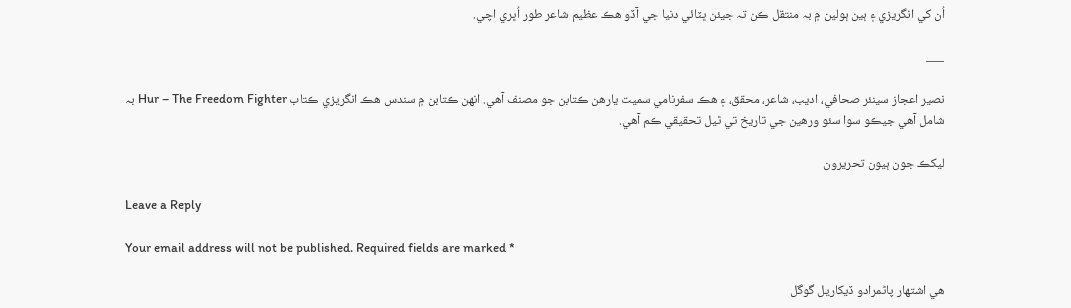اُن کي انگريزي ۽ ٻين ٻولين ۾ بہ منتقل ڪن تہ جيئن ڀٽائي دنيا جي آڏو ھڪ عظيم شاعر طور اُڀري اچي.

___

نصير اعجاز سينئر صحافي، اديب، شاعر، محقق، ۽ ھڪ سفرنامي سميت يارھن ڪتابن جو مصنف آھي. انھن ڪتابن ۾ سندس ھڪ انگريزي ڪتاب Hur – The Freedom Fighter بہ شامل آھي جيڪو سوا سئو ورھين جي تاريخ تي ٿيل تحقيقي ڪم آھي.

ليکڪ جون ٻيون تحريرون

Leave a Reply

Your email address will not be published. Required fields are marked *

هي اشتهار پاڻمرادو ڏيکاريل گوگل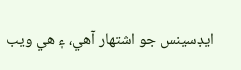ايڊسينس جو اشتهار آهي، ۽ هي ويب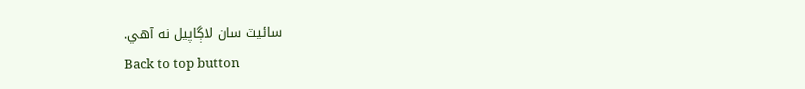سائيٽ سان لاڳاپيل نه آهي.
Back to top button